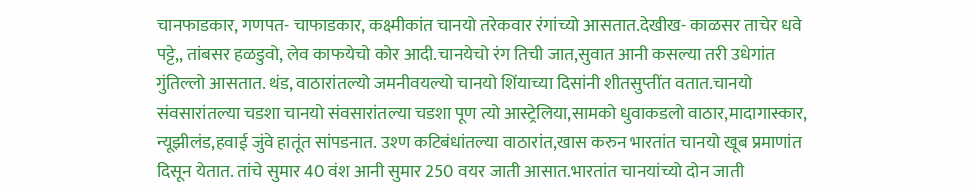चानफाडकार, गणपत- चाफाडकार, कक्ष्मीकांत चानयो तरेकवार रंगांच्यो आसतात.देखीख- काळसर ताचेर धवे पट्टे,, तांबसर हळडुवो, लेव काफयेचो कोर आदी.चानयेचो रंग तिची जात,सुवात आनी कसल्या तरी उधेगांत गुंतिल्लो आसतात. थंड, वाठारांतल्यो जमनीवयल्यो चानयो शिंयाच्या दिसांनी शीतसुप्तींत वतात.चानयो संवसारांतल्या चडशा चानयो संवसारांतल्या चडशा पूण त्यो आस्ट्रेलिया,सामको धुवाकडलो वाठार,मादागास्कार, न्यूझीलंड,हवाई जुंवे हातूंत सांपडनात. उश्ण कटिबंधांतल्या वाठारांत,खास करुन भारतांत चानयो खूब प्रमाणांत दिसून येतात. तांचे सुमार 40 वंश आनी सुमार 250 वयर जाती आसात.भारतांत चानयांच्यो दोन जाती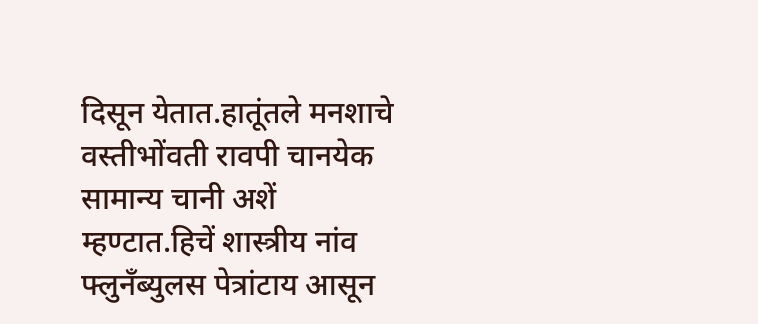दिसून येतात.हातूंतले मनशाचे वस्तीभोंवती रावपी चानयेक सामान्य चानी अशें म्हण्टात.हिचें शास्त्रीय नांव फ्लुनँब्युलस पेत्रांटाय आसून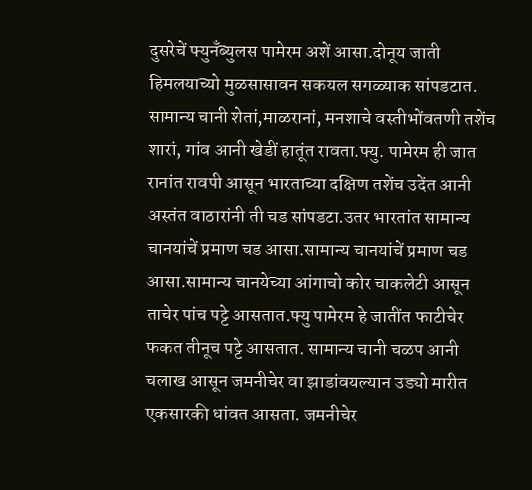दुसरेचें फ्युनँब्युलस पामेरम अशें आसा.दोनूय जाती हिमलयाच्यो मुळसासावन सकयल सगळ्याक सांपडटात. सामान्य चानी शेतां,माळरानां, मनशाचे वस्तीभोंवतणी तशेंच शारां, गांव आनी खेडीं हातूंत रावता.फ्यु. पामेरम ही जात रानांत रावपी आसून भारताच्या दक्षिण तशेंच उदेंत आनी अस्तंत वाठारांनी ती चड सांपडटा.उतर भारतांत सामान्य चानयांचें प्रमाण चड आसा.सामान्य चानयांचें प्रमाण चड आसा.सामान्य चानयेच्या आंगाचो कोर चाकलेटी आसून ताचेर पांच पट्टे आसतात.फ्यु पामेरम हे जातींत फाटीचेर फकत तीनूच पट्टे आसतात. सामान्य चानी चळप आनी चलाख आसून जमनीचेर वा झाडांवयल्यान उड्यो मारीत एकसारकी धांवत आसता. जमनीचेर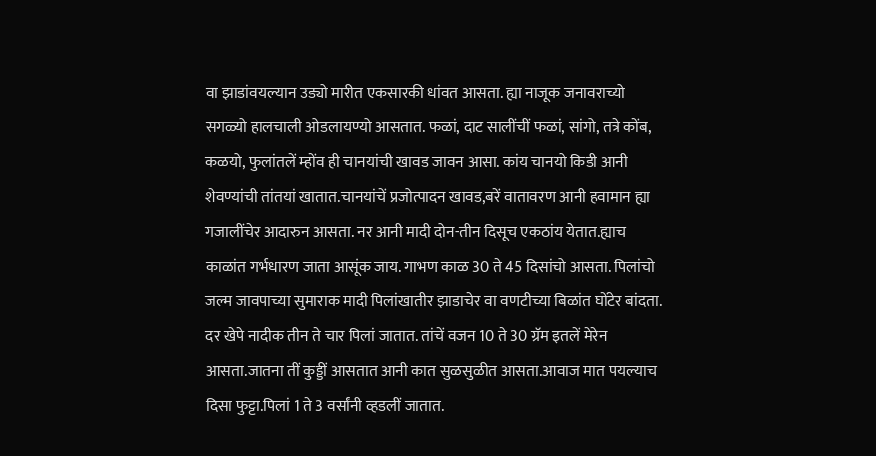वा झाडांवयल्यान उड्यो मारीत एकसारकी धांवत आसता. ह्या नाजूक जनावराच्यो सगळ्यो हालचाली ओडलायण्यो आसतात. फळां, दाट सालींचीं फळां, सांगो, तत्रे कोंब, कळयो, फुलांतलें म्होंव ही चानयांची खावड जावन आसा. कांय चानयो किडी आनी शेवण्यांची तांतयां खातात.चानयांचें प्रजोत्पादन खावड,बरें वातावरण आनी हवामान ह्या गजालींचेर आदारुन आसता. नर आनी मादी दोन-तीन दिसूच एकठांय येतात.ह्याच काळांत गर्भधारण जाता आसूंक जाय. गाभण काळ 30 ते 45 दिसांचो आसता. पिलांचो जल्म जावपाच्या सुमाराक मादी पिलांखातीर झाडाचेर वा वणटीच्या बिळांत घोंटेर बांदता. दर खेपे नादीक तीन ते चार पिलां जातात. तांचें वजन 10 ते 30 ग्रॅम इतलें मेरेन आसता.जातना तीं कुड्डीं आसतात आनी कात सुळसुळीत आसता.आवाज मात पयल्याच दिसा फुट्टा.पिलां 1 ते 3 वर्सांनी व्हडलीं जातात.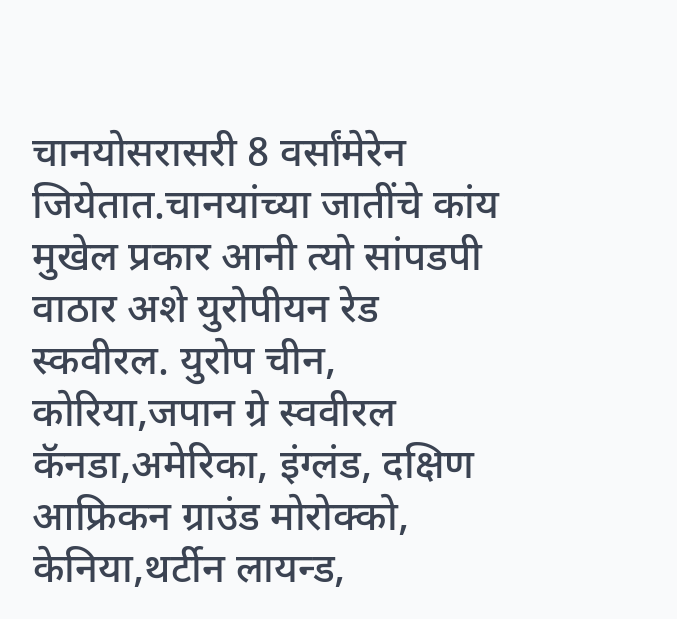चानयोसरासरी 8 वर्सांमेरेन जियेतात.चानयांच्या जातींचे कांय मुखेल प्रकार आनी त्यो सांपडपी वाठार अशे युरोपीयन रेड स्कवीरल. युरोप चीन, कोरिया,जपान ग्रे स्ववीरल कॅनडा,अमेरिका, इंग्लंड, दक्षिण आफ्रिकन ग्राउंड मोरोक्को, केनिया,थर्टीन लायन्ड,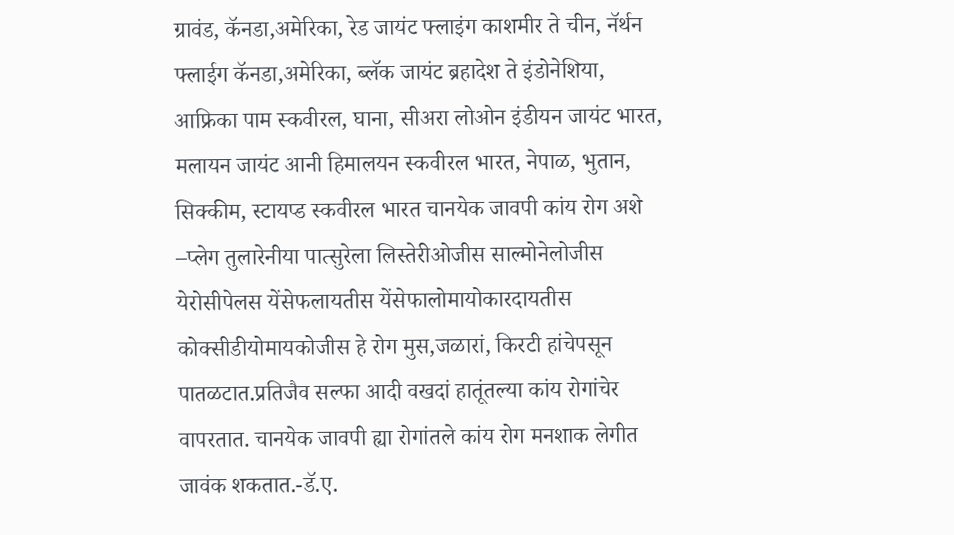ग्रावंड, कॅनडा,अमेरिका, रेड जायंट फ्लाइंग काशमीर ते चीन, नॅर्थन फ्लाईग कॅनडा,अमेरिका, ब्लॅक जायंट ब्रहादेश ते इंडोनेशिया, आफ्रिका पाम स्कवीरल, घाना, सीअरा लोओन इंडीयन जायंट भारत, मलायन जायंट आनी हिमालयन स्कवीरल भारत, नेपाळ, भुतान, सिक्कीम, स्टायप्ड स्कवीरल भारत चानयेक जावपी कांय रोग अशे –प्लेग तुलारेनीया पात्सुरेला लिस्तेरीओजीस साल्मोनेलोजीस येरोसीपेलस येंसेफलायतीस येंसेफालोमायोकारदायतीस कोक्सीडीयोमायकोजीस हे रोग मुस,जळारां, किरटी हांचेपसून पातळटात.प्रतिजैव सल्फा आदी वखदां हातूंतल्या कांय रोगांचेर वापरतात. चानयेक जावपी ह्या रोगांतले कांय रोग मनशाक लेगीत जावंक शकतात.-डॅ.ए.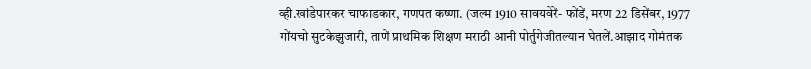व्ही.खांडेपारकर चाफाडकार, गणपत कष्णा. (जल्म 1910 सावयवेरें- फोंडें, मरण 22 डिसेंबर, 1977 गोंयचो सुटकेझुजारी, ताणें प्राथमिक शिक्षण मराठी आनी पोर्तुगेजीतल्यान घेतलें.आझाद गोमंतक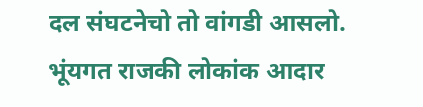दल संघटनेचो तो वांगडी आसलो. भूंयगत राजकी लोकांक आदार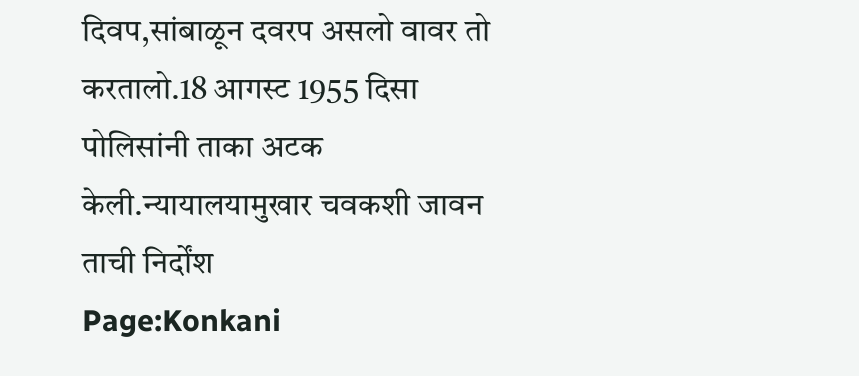दिवप,सांबाळून दवरप असलो वावर तो करतालो.18 आगस्ट 1955 दिसा पोलिसांनी ताका अटक केली.न्यायालयामुखार चवकशी जावन ताची निर्दोंश
Page:Konkani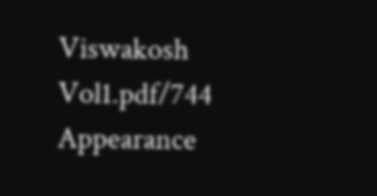Viswakosh Vol1.pdf/744
Appearance